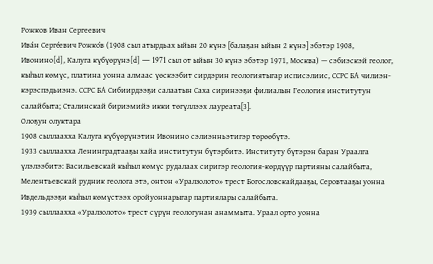Рожков Иван Сергеевич
Ива́н Серге́евич Рожко́в (1908 сыл атырдьах ыйын 20 күнэ [балаҕан ыйын 2 күнэ] эбэтэр 1908, Ивонино[d], Калуга күбүөрүнэ[d] — 1971 сыл от ыйын 30 күнэ эбэтэр 1971, Москва) — сэбиэскэй геолог, кыһыл көмүс, платина уонна алмаас үөскээбит сирдэрин геологиятыгар исписэлиис, ССРС БА чилиэн-кэрэспэдьиэнэ. ССРС БА Сибиирдээҕи салаатын Саха сиринээҕи филиалын Геология институтун салайбыта; Сталинскай бириэмийэ икки төгүллээх лауреата[3].
Олоҕун олуктара
1908 сыллаахха Калуга күбүөрүнэтин Ивонино сэлиэнньэтигэр төрөөбүтэ.
1933 сыллаахха Ленинградтааҕы хайа институтун бүтэрбитэ. Институту бүтэрэн баран Ураалга үлэлээбитэ: Васильевскай кыһыл көмүс рудалаах сиригэр геология-көрдүүр партияны салайбыта, Мелентьевскай рудник геолога этэ, онтон «Уралзолото» трест Богословскайдааҕы, Серовтааҕы уонна Ивдельдээҕи кыһыл көмүстээх оройуоннарыгар партиялары салайбыта.
1939 сыллаахха «Уралзолото» трест сүрүн геологунан анаммыта. Ураал орто уонна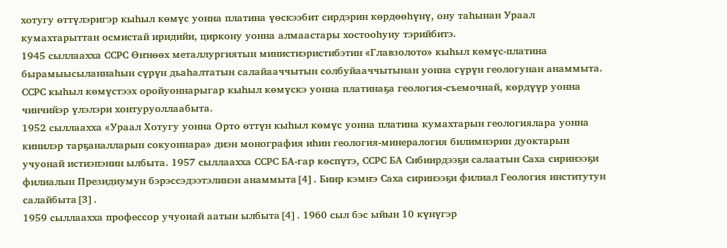хотугу өттүлэригэр кыһыл көмүс уонна платина үөскээбит сирдэрин көрдөөһүнү, ону таһынан Ураал кумахтарыттан осмистай иридийи, циркону уонна алмаастары хостооһуну тэрийбитэ.
1945 сыллаахха ССРС Өҥнөөх металлургиятын министиэристибэтин «Главзолото» кыһыл көмүс-платина бырамыысыланнаһын сүрүн дьаһалтатын салайааччытын солбуйааччытынан уонна сүрүн геологунан анаммыта. ССРС кыһыл көмүстээх оройуоннарыгар кыһыл көмүскэ уонна платинаҕа геология-съемочнай, көрдүүр уонна чинчийэр үлэлэри хонтуруоллаабыта.
1952 сыллаахха «Ураал Хотугу уонна Орто өттүн кыһыл көмүс уонна платина кумахтарын геологиялара уонна кинилэр тарҕаналларын сокуоннара» диэн монография иһин геология-минералогия билимнэрин дуоктарын учуонай истиэпэнин ылбыта. 1957 сыллаахха ССРС БА-гар көспүтэ, ССРС БА Сибиирдээҕи салаатын Саха сиринээҕи филиалын Президиумун бэрэссэдээтэлинэн анаммыта[4]. Биир кэмҥэ Саха сиринээҕи филиал Геология институтун салайбыта[3].
1959 сыллаахха профессор учуонай аатын ылбыта[4]. 1960 сыл бэс ыйын 10 күнүгэр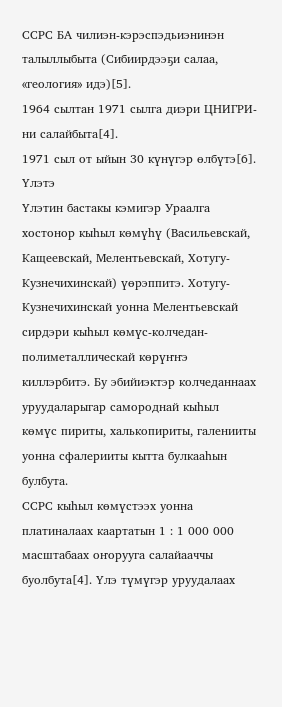ССРС БА чилиэн-кэрэспэдьиэнинэн талыллыбыта (Сибиирдээҕи салаа, «геология» идэ)[5].
1964 сылтан 1971 сылга диэри ЦНИГРИ-ни салайбыта[4].
1971 сыл от ыйын 30 күнүгэр өлбүтэ[6].
Үлэтэ
Үлэтин бастакы кэмигэр Ураалга хостонор кыһыл көмүһү (Васильевскай, Кащеевскай, Мелентьевскай, Хотугу-Кузнечихинскай) үөрэппитэ. Хотугу-Кузнечихинскай уонна Мелентьевскай сирдэри кыһыл көмүс-колчедан-полиметаллическай көрүҥҥэ киллэрбитэ. Бу эбийиэктэр колчеданнаах уруудаларыгар самороднай кыһыл көмүс пириты, халькопириты, галенииты уонна сфалерииты кытта булкааһын булбута.
ССРС кыһыл көмүстээх уонна платиналаах каартатын 1 : 1 000 000 масштабаах оҥорууга салайааччы буолбута[4]. Үлэ түмүгэр уруудалаах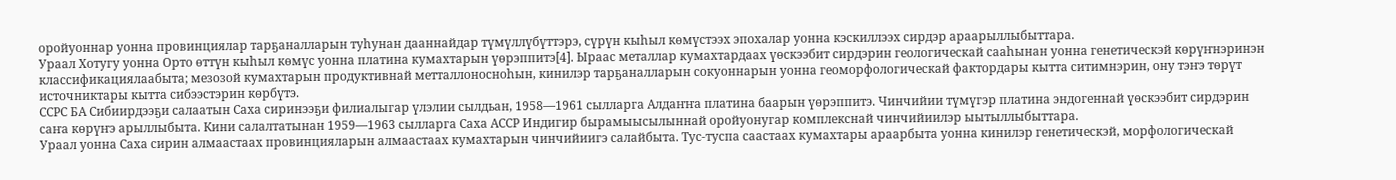оройуоннар уонна провинциялар тарҕаналларын туһунан дааннайдар түмүллүбүттэрэ, сүрүн кыһыл көмүстээх эпохалар уонна кэскиллээх сирдэр араарыллыбыттара.
Ураал Хотугу уонна Орто өттүн кыһыл көмүс уонна платина кумахтарын үөрэппитэ[4]. Ыраас металлар кумахтардаах үөскээбит сирдэрин геологическай сааһынан уонна генетическэй көрүҥнэринэн классификациялаабыта; мезозой кумахтарын продуктивнай метталлоносноһын, кинилэр тарҕаналларын сокуоннарын уонна геоморфологическай фактордары кытта ситимнэрин, ону тэҥэ төрүт источниктары кытта сибээстэрин көрбүтэ.
ССРС БА Сибиирдээҕи салаатын Саха сиринээҕи филиалыгар үлэлии сылдьан, 1958—1961 сылларга Алдаҥҥа платина баарын үөрэппитэ. Чинчийии түмүгэр платина эндогеннай үөскээбит сирдэрин саҥа көрүҥэ арыллыбыта. Кини салалтатынан 1959—1963 сылларга Саха АССР Индигир бырамыысылыннай оройуонугар комплекснай чинчийиилэр ыытыллыбыттара.
Ураал уонна Саха сирин алмаастаах провинцияларын алмаастаах кумахтарын чинчийиигэ салайбыта. Тус-туспа саастаах кумахтары араарбыта уонна кинилэр генетическэй, морфологическай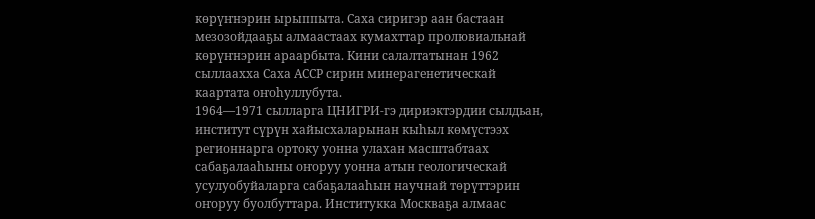көрүҥнэрин ырыппыта. Саха сиригэр аан бастаан мезозойдааҕы алмаастаах кумахттар пролювиальнай көрүҥнэрин араарбыта. Кини салалтатынан 1962 сыллаахха Саха АССР сирин минерагенетическай каартата оҥоһуллубута.
1964—1971 сылларга ЦНИГРИ-гэ дириэктэрдии сылдьан, институт сүрүн хайысхаларынан кыһыл көмүстээх регионнарга ортоку уонна улахан масштабтаах сабаҕалааһыны оҥоруу уонна атын геологическай усулуобуйаларга сабаҕалааһын научнай төрүттэрин оҥоруу буолбуттара. Институкка Москваҕа алмаас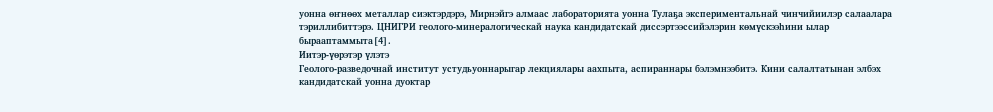уонна өҥнөөх металлар сиэктэрдэрэ, Мирнэйгэ алмаас лабораторията уонна Тулаҕа экспериментальнай чинчийиилэр салаалара тэриллибиттэрэ. ЦНИГРИ геолого-минералогическай наука кандидатскай диссэртээссийэлэрин көмүскээһини ылар бырааптаммыта[4].
Иитэр-үөрэтэр үлэтэ
Геолого-разведочнай институт устудьуоннарыгар лекциялары аахпыта, аспираннары бэлэмнээбитэ. Кини салалтатынан элбэх кандидатскай уонна дуоктар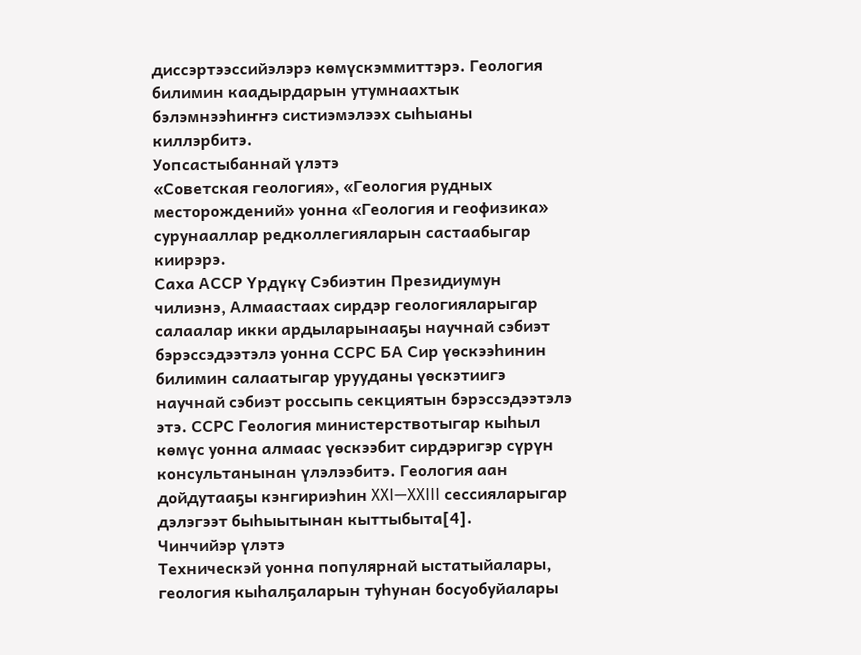диссэртээссийэлэрэ көмүскэммиттэрэ. Геология билимин каадырдарын утумнаахтык бэлэмнээһиҥҥэ систиэмэлээх сыһыаны киллэрбитэ.
Уопсастыбаннай үлэтэ
«Советская геология», «Геология рудных месторождений» уонна «Геология и геофизика» сурунааллар редколлегияларын састаабыгар киирэрэ.
Саха АССР Үрдүкү Сэбиэтин Президиумун чилиэнэ, Алмаастаах сирдэр геологияларыгар салаалар икки ардыларынааҕы научнай сэбиэт бэрэссэдээтэлэ уонна ССРС БА Сир үөскээһинин билимин салаатыгар урууданы үөскэтиигэ научнай сэбиэт россыпь секциятын бэрэссэдээтэлэ этэ. ССРС Геология министерствотыгар кыһыл көмүс уонна алмаас үөскээбит сирдэригэр сүрүн консультанынан үлэлээбитэ. Геология аан дойдутааҕы кэнгириэһин XXI—XXIII сессияларыгар дэлэгээт быһыытынан кыттыбыта[4].
Чинчийэр үлэтэ
Техническэй уонна популярнай ыстатыйалары, геология кыһалҕаларын туһунан босуобуйалары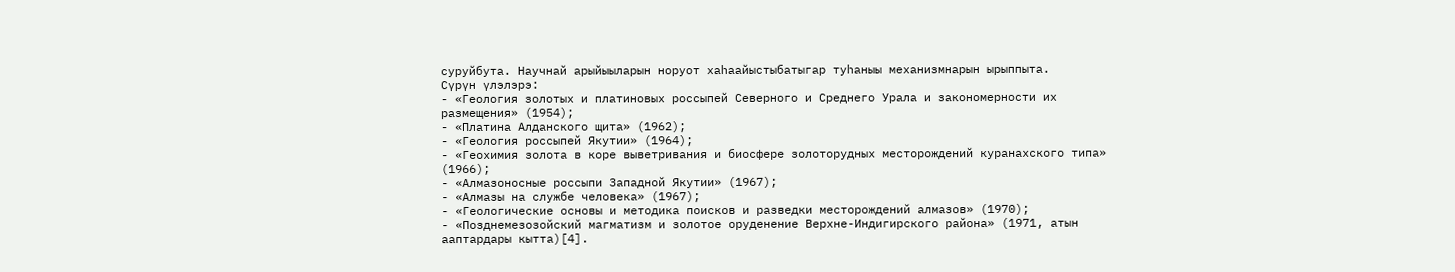суруйбута. Научнай арыйыыларын норуот хаһаайыстыбатыгар туһаныы механизмнарын ырыппыта.
Сүрүн үлэлэрэ:
- «Геология золотых и платиновых россыпей Северного и Среднего Урала и закономерности их размещения» (1954);
- «Платина Алданского щита» (1962);
- «Геология россыпей Якутии» (1964);
- «Геохимия золота в коре выветривания и биосфере золоторудных месторождений куранахского типа» (1966);
- «Алмазоносные россыпи Западной Якутии» (1967);
- «Алмазы на службе человека» (1967);
- «Геологические основы и методика поисков и разведки месторождений алмазов» (1970);
- «Позднемезозойский магматизм и золотое оруденение Верхне-Индигирского района» (1971, атын ааптардары кытта)[4].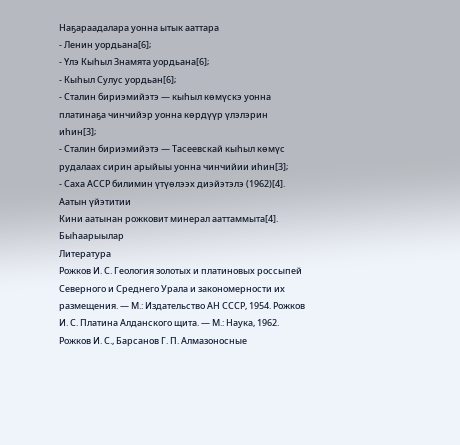Наҕараадалара уонна ытык ааттара
- Ленин уордьана[6];
- Үлэ Кыһыл Знамята уордьана[6];
- Кыһыл Сулус уордьан[6];
- Сталин бириэмийэтэ — кыһыл көмүскэ уонна платинаҕа чинчийэр уонна көрдүүр үлэлэрин иһин[3];
- Сталин бириэмийэтэ — Тасеевскай кыһыл көмүс рудалаах сирин арыйыы уонна чинчийии иһин[3];
- Саха АССР билимин үтүөлээх диэйэтэлэ (1962)[4].
Аатын үйэтитии
Кини аатынан рожковит минерал ааттаммыта[4].
Быһаарыылар
Литература
Рожков И. С. Геология золотых и платиновых россыпей Северного и Среднего Урала и закономерности их размещения. — М.: Издательство АН СССР, 1954. Рожков И. С. Платина Алданского щита. — М.: Наука, 1962. Рожков И. С., Барсанов Г. П. Алмазоносные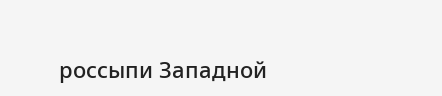россыпи Западной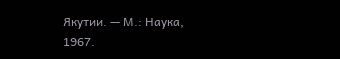Якутии. — М.: Наука, 1967.